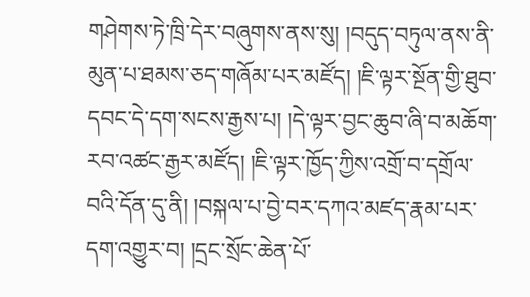གཤེགས་ཏེ་ཁྲི་དེར་བཞུགས་ནས་སུ། །བདུད་བཏུལ་ནས་ནི་མུན་པ་ཐམས་ཅད་གཞོམ་པར་མཛོད། །ཇི་ལྟར་སྔོན་གྱི་ཐུབ་དབང་དེ་དག་སངས་རྒྱས་པ། །དེ་ལྟར་བྱང་ཆུབ་ཞི་བ་མཆོག་རབ་འཚང་རྒྱར་མཛོད། །ཇི་ལྟར་ཁྱོད་ཀྱིས་འགྲོ་བ་དགྲོལ་བའི་དོན་དུ་ནི། །བསྐལ་པ་བྱེ་བར་དཀའ་མཛད་རྣམ་པར་དག་འགྱུར་བ། །དྲང་སྲོང་ཆེན་པོ་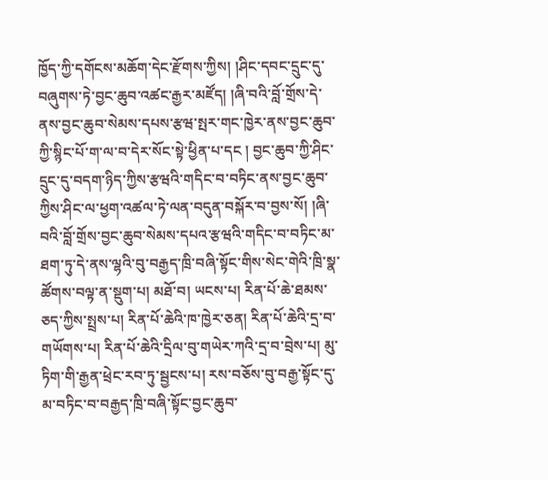ཁྱོད་ཀྱི་དགོངས་མཆོག་དེང་རྫོགས་ཀྱིས། །ཤིང་དབང་དྲུང་དུ་བཞུགས་ཏེ་བྱང་ཆུབ་འཚང་རྒྱར་མཛོད། །ཞི་བའི་བློ་གྲོས་དེ་ནས་བྱང་ཆུབ་སེམས་དཔས་རྩཝ་སྤར་གང་ཁྱེར་ནས་བྱང་ཆུབ་ཀྱི་སྙིང་པོ་ག་ལ་བ་དེར་སོང་སྟེ་ཕྱིན་པ་དང ། བྱང་ཆུབ་ཀྱི་ཤིང་དྲུང་དུ་བདག་ཉིད་ཀྱིས་རྩཝའི་གདིང་བ་བཏིང་ནས་བྱང་ཆུབ་ཀྱིས་ཤིང་ལ་ཕྱག་འཚལ་ཏེ་ལན་བདུན་བསྐོར་བ་བྱས་སོ། །ཞི་བའི་བློ་གྲོས་བྱང་ཆུབ་སེམས་དཔའ་རྩཝའི་གདིང་བ་བཏིང་མ་ཐག་ཏུ་དེ་ནས་ལྷའི་བུ་བརྒྱད་ཁྲི་བཞི་སྟོང་གིས་སེང་གེའི་ཁྲི་སྣ་ཚོགས་བལྟ་ན་སྡུག་པ། མཐོ་བ། ཡངས་པ། རིན་པོ་ཆེ་ཐམས་ཅད་ཀྱིས་སྤྲས་པ། རིན་པོ་ཆེའི་ཁ་ཁྱེར་ཅན། རིན་པོ་ཆེའི་དྲ་བ་གཡོགས་པ། རིན་པོ་ཆེའི་དྲིལ་བུ་གཡེར་ཀའི་དྲ་བ་བྲེས་པ། མུ་ཏིག་གི་རྒྱན་ཕྲེང་རབ་ཏུ་སྦྱངས་པ། རས་བཅོས་བུ་བརྒྱ་སྟོང་དུ་མ་བཏིང་བ་བརྒྱད་ཁྲི་བཞི་སྟོང་བྱང་ཆུབ་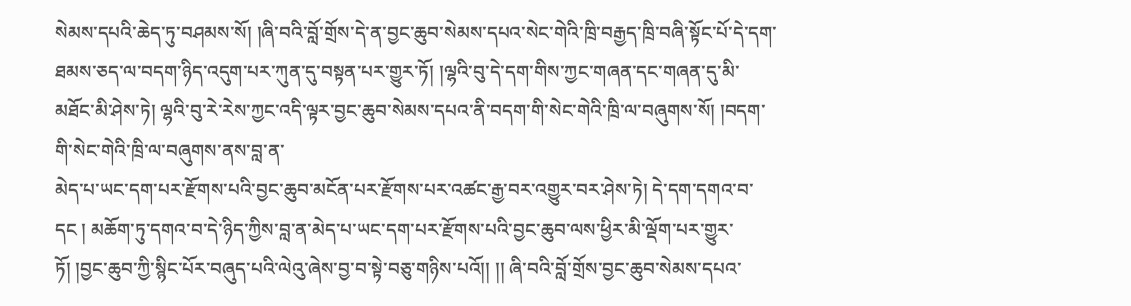སེམས་དཔའི་ཆེད་ཏུ་བཤམས་སོ། །ཞི་བའི་བློ་གྲོས་དེ་ན་བྱང་ཆུབ་སེམས་དཔའ་སེང་གེའི་ཁྲི་བརྒྱད་ཁྲི་བཞི་སྟོང་པོ་དེ་དག་ཐམས་ཅད་ལ་བདག་ཉིད་འདུག་པར་ཀུན་དུ་བསྟན་པར་གྱུར་ཏོ། །ལྷའི་བུ་དེ་དག་གིས་ཀྱང་གཞན་དང་གཞན་དུ་མི་མཐོང་མི་ཤེས་ཏེ། ལྷའི་བུ་རེ་རེས་ཀྱང་འདི་ལྟར་བྱང་ཆུབ་སེམས་དཔའ་ནི་བདག་གི་སེང་གེའི་ཁྲི་ལ་བཞུགས་སོ། །བདག་གི་སེང་གེའི་ཁྲི་ལ་བཞུགས་ནས་བླ་ན་
མེད་པ་ཡང་དག་པར་རྫོགས་པའི་བྱང་ཆུབ་མངོན་པར་རྫོགས་པར་འཚང་རྒྱ་བར་འགྱུར་བར་ཤེས་ཏེ། དེ་དག་དགའ་བ་དང ། མཆོག་ཏུ་དགའ་བ་དེ་ཉིད་ཀྱིས་བླ་ན་མེད་པ་ཡང་དག་པར་རྫོགས་པའི་བྱང་ཆུབ་ལས་ཕྱིར་མི་ལྡོག་པར་གྱུར་ཏོ། །བྱང་ཆུབ་ཀྱི་སྙིང་པོར་བཞུད་པའི་ལེའུ་ཞེས་བྱ་བ་སྟེ་བཅུ་གཉིས་པའོ།། །། ཞི་བའི་བློ་གྲོས་བྱང་ཆུབ་སེམས་དཔའ་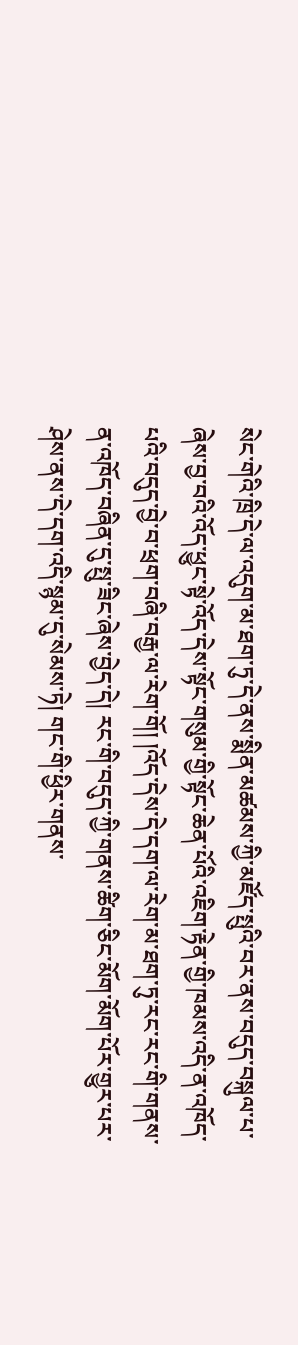སེང་གེའི་ཁྲི་དེ་ལ་འདུག་མ་ཐག་ཏུ་དེ་ནས་སྨིན་མཚམས་ཀྱི་མཛོད་སྤུའི་བར་ནས་བདུད་བསྐུལ་པ་ཞེས་བྱ་བའི་འོད་ཕྱུང་སྟེ་འོད་དེས་སྟོང་གསུམ་གྱི་སྟོང་ཆེན་པོའི་འཇིག་རྟེན་གྱི་ཁམས་འདི་ན་འཁོད་པའི་བདུད་བྱེ་བ་ཕྲག་བཞི་བརྒྱ་ལ་རེག་གོ། །འོད་དེས་དེ་དག་ལ་རེག་མ་ཐག་ཏུ་རང་རང་གི་གནས་ན་འཁོད་བཞིན་དུ་སྤུ་ཟིང་ཞེས་བྱེད་དེ། རང་གི་བདུད་ཀྱི་གནས་ཚིག་ཅིང་མོག་མོག་པོར་གྱུར་པར་ཤེས་ནས་དེ་དག་འདི་སྙམ་དུ་སེམས་ཏེ། གང་གི་ཕྱིར་གནས་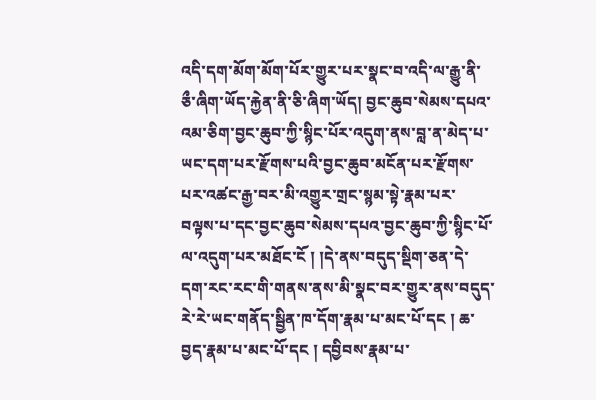འདི་དག་མོག་མོག་པོར་གྱུར་པར་སྣང་བ་འདི་ལ་རྒྱུ་ནི་ཅྀ་ཞིག་ཡོད་རྐྱེན་ནི་ཅི་ཞིག་ཡོད། བྱང་ཆུབ་སེམས་དཔའ་འམ་ཅིག་བྱང་ཆུབ་ཀྱི་སྙིང་པོར་འདུག་ནས་བླ་ན་མེད་པ་ཡང་དག་པར་རྫོགས་པའི་བྱང་ཆུབ་མངོན་པར་རྫོགས་པར་འཚང་རྒྱ་བར་མི་འགྱུར་གྲང་སྙམ་སྟེ་རྣམ་པར་བལྟས་པ་དང་བྱང་ཆུབ་སེམས་དཔའ་བྱང་ཆུབ་ཀྱི་སྙིང་པོ་ལ་འདུག་པར་མཐོང་ངོ ། །དེ་ནས་བདུད་སྡིག་ཅན་དེ་དག་རང་རང་གི་གནས་ནས་མི་སྣང་བར་གྱུར་ནས་བདུད་རེ་རེ་ཡང་གནོད་སྦྱིན་ཁ་དོག་རྣམ་པ་མང་པོ་དང ། ཆ་བྱད་རྣམ་པ་མང་པོ་དང ། དབྱིབས་རྣམ་པ་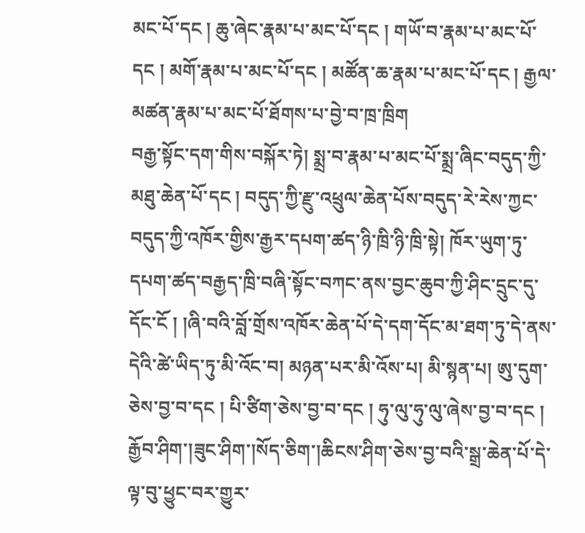མང་པོ་དང ། ཆུ་ཞེང་རྣམ་པ་མང་པོ་དང ། གཡོ་བ་རྣམ་པ་མང་པོ་དང ། མགོ་རྣམ་པ་མང་པོ་དང ། མཚོན་ཆ་རྣམ་པ་མང་པོ་དང ། རྒྱལ་མཚན་རྣམ་པ་མང་པོ་ཐོགས་པ་བྱེ་བ་ཁྲ་ཁྲིག
བརྒྱ་སྟོང་དག་གིས་བསྐོར་ཏེ། སྨྲ་བ་རྣམ་པ་མང་པོ་སྨྲ་ཞིང་བདུད་ཀྱི་མཐུ་ཆེན་པོ་དང ། བདུད་ཀྱི་རྫུ་འཕྲུལ་ཆེན་པོས་བདུད་རེ་རེས་ཀྱང་བདུད་ཀྱི་འཁོར་གྱིས་རྒྱར་དཔག་ཚད་ཉི་ཁྲི་ཉི་ཁྲི་སྟེ། ཁོར་ཡུག་ཏུ་དཔག་ཚད་བརྒྱད་ཁྲི་བཞི་སྟོང་བཀང་ནས་བྱང་ཆུབ་ཀྱི་ཤིང་དྲུང་དུ་དོང་ངོ ། །ཞི་བའི་བློ་གྲོས་འཁོར་ཆེན་པོ་དེ་དག་དོང་མ་ཐག་ཏུ་དེ་ནས་དེའི་ཚེ་ཡིད་ཏུ་མི་འོང་བ། མཉན་པར་མི་འོས་པ། མི་སྙན་པ། ཨུ་དུག་ཅེས་བྱ་བ་དང ། པི་ཙིག་ཅེས་བྱ་བ་དང ། ཧུ་ལུ་ཧུ་ལུ་ཞེས་བྱ་བ་དང ། རྒྱོབ་ཤིག་།ཟུང་ཤིག་།སོད་ཅིག་།ཆིངས་ཤིག་ཅེས་བྱ་བའི་སྒྲ་ཆེན་པོ་དེ་ལྟ་བུ་ཕྱུང་བར་གྱུར་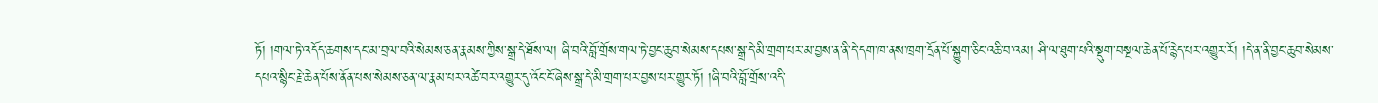ཏོ། །གལ་ཏེ་འདོད་ཆགས་དང་མ་བྲལ་བའི་སེམས་ཅན་རྣམས་ཀྱིས་སྒྲ་དེ་ཐོས་ལ། ཞི་བའི་བློ་གྲོས་གལ་ཏེ་བྱང་ཆུབ་སེམས་དཔས་སྒྲ་དེ་མི་གྲག་པར་མ་བྱས་ན་ནི་དེ་དག་ཁ་ནས་ཁྲག་དྲོན་པོ་སྐྱུག་ཅིང་འཆི་བ་འམ། ཤི་ལ་ཐུག་པའི་སྡུག་བསྔལ་ཆེན་པོ་རྙེད་པར་འགྱུར་རོ། །དེ་ན་ནི་བྱང་ཆུབ་སེམས་དཔའ་སྙིང་རྗེ་ཆེན་པོས་ནོན་པས་སེམས་ཅན་ལ་རྣམ་པར་འཚེ་བར་འགྱུར་དུ་འོང་ངོ་ཞེས་སྒྲ་དེ་མི་གྲག་པར་བྱས་པར་གྱུར་ཏོ། །ཞི་བའི་བློ་གྲོས་འདི་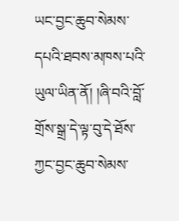ཡང་བྱང་ཆུབ་སེམས་དཔའི་ཐབས་མཁས་པའི་ཡུལ་ཡིན་ནོ། །ཞི་བའི་བློ་གྲོས་སྒྲ་དེ་ལྟ་བུ་དེ་ཐོས་ཀྱང་བྱང་ཆུབ་སེམས་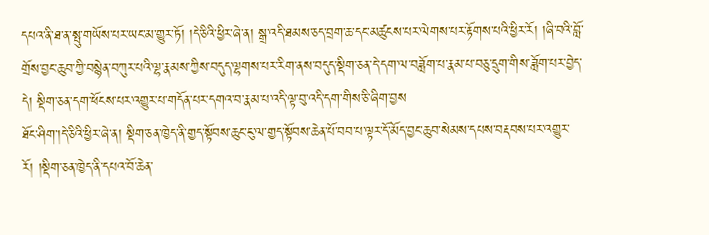དཔའ་ནི་ཐ་ན་སྤུ་གཡོས་པར་ཡང་མ་གྱུར་ཏོ། །དེ་ཅིའི་ཕྱིར་ཞེ་ན། སྒྲ་འདི་ཐམས་ཅད་བྲག་ཆ་དང་མཚུངས་པར་ལེགས་པར་རྟོགས་པའི་ཕྱིར་རོ། །ཞི་བའི་བློ་གྲོས་བྱང་ཆུབ་ཀྱི་བསྙེན་བཀུར་པའི་ལྷ་རྣམས་ཀྱིས་བདུད་ལྷགས་པར་རིག་ནས་བདུད་སྡིག་ཅན་དེ་དག་ལ་བཟློག་པ་རྣམ་པ་བཅུ་དྲུག་གིས་ཟློག་པར་བྱེད་དེ། སྡིག་ཅན་དག་ཕོངས་པར་འགྱུར་པ་གདོན་པར་དགའ་བ་རྣམ་པ་འདི་ལྟ་བུ་འདི་དག་གིས་ཅི་ཞིག་བྱས
ཐོང་ཤིག་།དེ་ཅིའི་ཕྱིར་ཞེ་ན། སྡིག་ཅན་ཁྱེད་ནི་གྱད་སྟོབས་ཆུང་ངུ་ལ་གྱད་སྟོབས་ཆེན་པོ་བབ་པ་ལྟར་དོ་མོད་བྱང་ཆུབ་སེམས་དཔས་བརྡབས་པར་འགྱུར་རོ། །སྡིག་ཅན་ཁྱེད་ནི་དཔའ་བོ་ཆེན་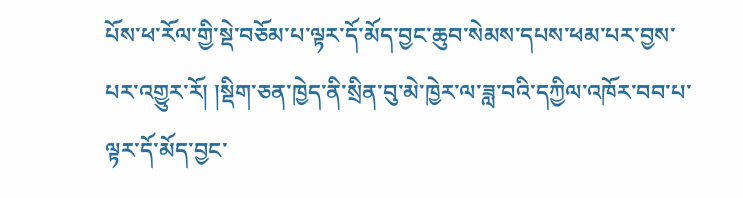པོས་ཕ་རོལ་གྱི་སྡེ་བཅོམ་པ་ལྟར་དོ་མོད་བྱང་ཆུབ་སེམས་དཔས་ཕམ་པར་བྱས་པར་འགྱུར་རོ། །སྡིག་ཅན་ཁྱེད་ནི་སྲིན་བུ་མེ་ཁྱེར་ལ་ཟླ་བའི་དཀྱིལ་འཁོར་བབ་པ་ལྟར་དོ་མོད་བྱང་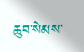ཆུབ་སེམས་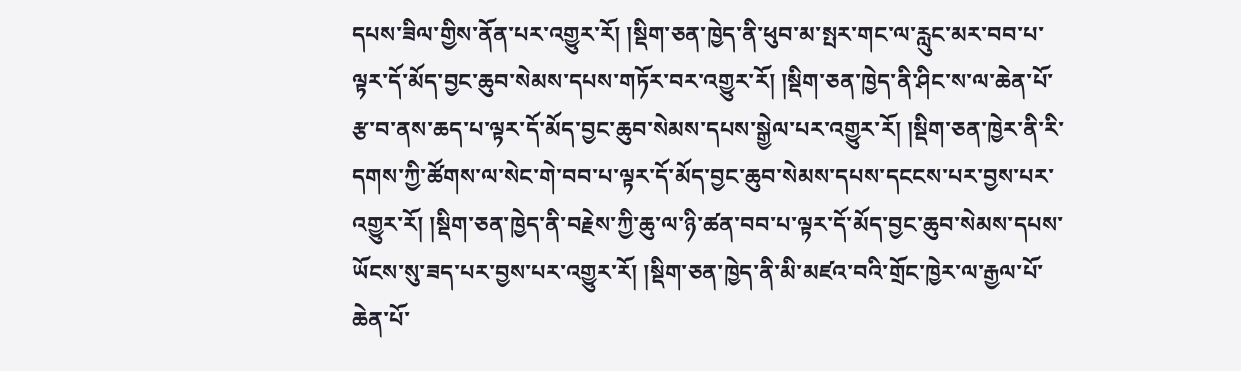དཔས་ཟིལ་གྱིས་ནོན་པར་འགྱུར་རོ། །སྡིག་ཅན་ཁྱེད་ནི་ཕུབ་མ་སྤར་གང་ལ་རླུང་མར་བབ་པ་ལྟར་དོ་མོད་བྱང་ཆུབ་སེམས་དཔས་གཏོར་བར་འགྱུར་རོ། །སྡིག་ཅན་ཁྱེད་ནི་ཤིང་ས་ལ་ཆེན་པོ་རྩ་བ་ནས་ཆད་པ་ལྟར་དོ་མོད་བྱང་ཆུབ་སེམས་དཔས་སྒྱེལ་པར་འགྱུར་རོ། །སྡིག་ཅན་ཁྱེར་ནི་རི་དགས་ཀྱི་ཚོགས་ལ་སེང་གེ་བབ་པ་ལྟར་དོ་མོད་བྱང་ཆུབ་སེམས་དཔས་དངངས་པར་བྱས་པར་འགྱུར་རོ། །སྡིག་ཅན་ཁྱེད་ནི་བརྗེས་ཀྱི་ཆུ་ལ་ཉི་ཚན་བབ་པ་ལྟར་དོ་མོད་བྱང་ཆུབ་སེམས་དཔས་ཡོངས་སུ་ཟད་པར་བྱས་པར་འགྱུར་རོ། །སྡིག་ཅན་ཁྱེད་ནི་མི་མཛའ་བའི་གྲོང་ཁྱེར་ལ་རྒྱལ་པོ་ཆེན་པོ་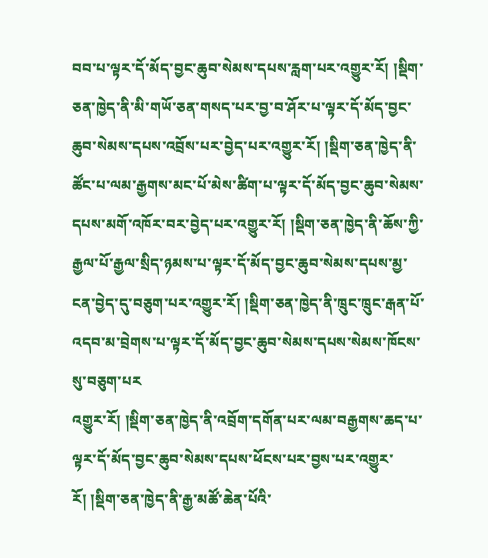བབ་པ་ལྟར་དོ་མོད་བྱང་ཆུབ་སེམས་དཔས་རླག་པར་འགྱུར་རོ། །སྡིག་ཅན་ཁྱེད་ནི་མི་གཡོ་ཅན་གསད་པར་བྱ་བ་ཤོར་པ་ལྟར་དོ་མོད་བྱང་ཆུབ་སེམས་དཔས་འབྲོས་པར་བྱེད་པར་འགྱུར་རོ། །སྡིག་ཅན་ཁྱེད་ནི་ཚོང་པ་ལམ་རྒྱགས་མང་པོ་མེས་ཚིག་པ་ལྟར་དོ་མོད་བྱང་ཆུབ་སེམས་དཔས་མགོ་འཁོར་བར་བྱེད་པར་འགྱུར་རོ། །སྡིག་ཅན་ཁྱེད་ནི་ཆོས་ཀྱི་རྒྱལ་པོ་རྒྱལ་སྲིད་ཉམས་པ་ལྟར་དོ་མོད་བྱང་ཆུབ་སེམས་དཔས་མྱ་ངན་བྱེད་དུ་བཅུག་པར་འགྱུར་རོ། །སྡིག་ཅན་ཁྱེད་ནི་ཁྲུང་ཁྲུང་རྒན་པོ་འདབ་མ་བྲེགས་པ་ལྟར་དོ་མོད་བྱང་ཆུབ་སེམས་དཔས་སེམས་ཁོངས་སུ་བཅུག་པར
འགྱུར་རོ། །སྡིག་ཅན་ཁྱེད་ནི་འབྲོག་དགོན་པར་ལམ་བརྒྱགས་ཆད་པ་ལྟར་དོ་མོད་བྱང་ཆུབ་སེམས་དཔས་ཕོངས་པར་བྱས་པར་འགྱུར་རོ། །སྡིག་ཅན་ཁྱེད་ནི་རྒྱ་མཚོ་ཆེན་པོའི་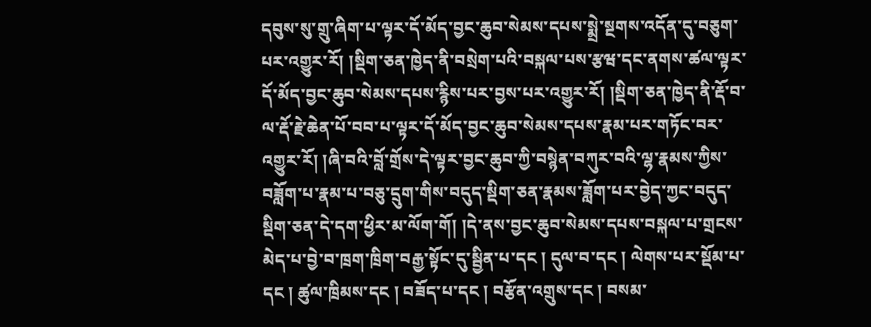དབུས་སུ་གྲུ་ཞིག་པ་ལྟར་དོ་མོད་བྱང་ཆུབ་སེམས་དཔས་སྨྲེ་སྔགས་འདོན་དུ་བཅུག་པར་འགྱུར་རོ། །སྡིག་ཅན་ཁྱེད་ནི་བསྲེག་པའི་བསྐལ་པས་རྩཝ་དང་ནགས་ཚལ་ལྟར་དོ་མོད་བྱང་ཆུབ་སེམས་དཔས་རྙིས་པར་བྱས་པར་འགྱུར་རོ། །སྡིག་ཅན་ཁྱེད་ནི་རྡོ་བ་ལ་རྡོ་རྗེ་ཆེན་པོ་བབ་པ་ལྟར་དོ་མོད་བྱང་ཆུབ་སེམས་དཔས་རྣམ་པར་གཏོང་བར་འགྱུར་རོ། །ཞི་བའི་བློ་གྲོས་དེ་ལྟར་བྱང་ཆུབ་ཀྱི་བསྙེན་བཀུར་བའི་ལྷ་རྣམས་ཀྱིས་བཟློག་པ་རྣམ་པ་བཅུ་དྲུག་གིས་བདུད་སྡིག་ཅན་རྣམས་ཟློག་པར་བྱེད་ཀྱང་བདུད་སྡིག་ཅན་དེ་དག་ཕྱིར་མ་ལོག་གོ། །དེ་ནས་བྱང་ཆུབ་སེམས་དཔས་བསྐལ་པ་གྲངས་མེད་པ་བྱེ་བ་ཁྲག་ཁྲིག་བརྒྱ་སྟོང་དུ་སྦྱིན་པ་དང ། དུལ་བ་དང ། ལེགས་པར་སྡོམ་པ་དང ། ཚུལ་ཁྲིམས་དང ། བཟོད་པ་དང ། བརྩོན་འགྲུས་དང ། བསམ་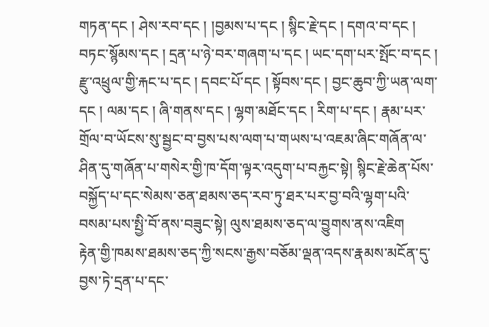གཏན་དང ། ཤེས་རབ་དང ། །བྱམས་པ་དང ། སྙིང་རྗེ་དང ། དགའ་བ་དང ། བཏང་སྙོམས་དང ། དྲན་པ་ཉེ་བར་གཞག་པ་དང ། ཡང་དག་པར་སྤོང་བ་དང ། རྫུ་འཕྲུལ་གྱི་རྐང་པ་དང ། དབང་པོ་དང ། སྟོབས་དང ། བྱང་ཆུབ་ཀྱི་ཡན་ལག་དང ། ལམ་དང ། ཞི་གནས་དང ། ལྷག་མཐོང་དང ། རིག་པ་དང ། རྣམ་པར་གྲོལ་བ་ཡོངས་སུ་སྦྱང་བ་བྱས་པས་ལག་པ་གཡས་པ་འཇམ་ཞིང་གཞོན་ལ་ཤིན་དུ་གཞོན་པ་གསེར་གྱི་ཁ་དོག་ལྟར་འདུག་པ་བརྐྱང་སྟེ། སྙིང་རྗེ་ཆེན་པོས་བསྐྱོད་པ་དང་སེམས་ཅན་ཐམས་ཅད་རབ་ཏུ་ཐར་པར་བྱ་བའི་ལྷག་པའི་བསམ་པས་སྤྱི་བོ་ནས་བཟུང་སྟེ། ལུས་ཐམས་ཅད་ལ་བྱུགས་ནས་འཇིག
རྟེན་གྱི་ཁམས་ཐམས་ཅད་ཀྱི་སངས་རྒྱས་བཅོམ་ལྡན་འདས་རྣམས་མངོན་དུ་བྱས་ཏེ་དྲན་པ་དང་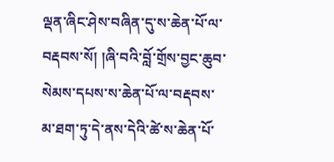ལྡན་ཞིང་ཤེས་བཞིན་དུ་ས་ཆེན་པོ་ལ་བརྡབས་སོ། །ཞི་བའི་བློ་གྲོས་བྱང་ཆུབ་སེམས་དཔས་ས་ཆེན་པོ་ལ་བརྡབས་མ་ཐག་ཏུ་དེ་ནས་དེའི་ཚེ་ས་ཆེན་པོ་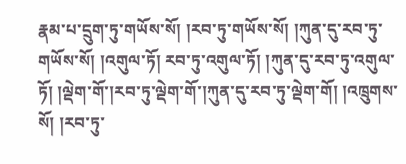རྣམ་པ་དྲུག་ཏུ་གཡོས་སོ། །རབ་ཏུ་གཡོས་སོ། །ཀུན་དུ་རབ་ཏུ་གཡོས་སོ། །འགུལ་ཏོ། རབ་ཏུ་འགུལ་ཏོ། །ཀུན་དུ་རབ་ཏུ་འགུལ་ཏོ། །ལྡེག་གོ་།རབ་ཏུ་ལྡེག་གོ་།ཀུན་དུ་རབ་ཏུ་ལྡེག་གོ། །འཁྲུགས་སོ། །རབ་ཏུ་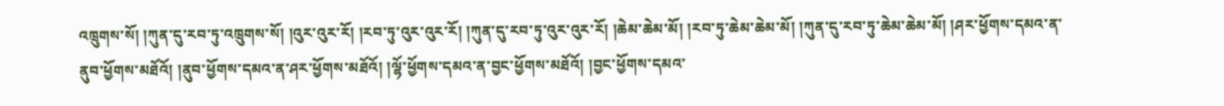འཁྲུགས་སོ། །ཀུན་དུ་རབ་ཏུ་འཁྲུགས་སོ། །འུར་འུར་རོ། །རབ་ཏུ་འུར་འུར་རོ། །ཀུན་དུ་རབ་ཏུ་འུར་འུར་རོ། །ཆེམ་ཆེམ་མོ། །རབ་ཏུ་ཆེམ་ཆེམ་མོ། །ཀུན་དུ་རབ་ཏུ་ཆེམ་ཆེམ་མོ། །ཤར་ཕྱོགས་དམའ་ན་ནུབ་ཕྱོགས་མཐོའོ། །ནུབ་ཕྱོགས་དམའ་ན་ཤར་ཕྱོགས་མཐོའོ། །ལྷོ་ཕྱོགས་དམའ་ན་བྱང་ཕྱོགས་མཐོའོ། །བྱང་ཕྱོགས་དམའ་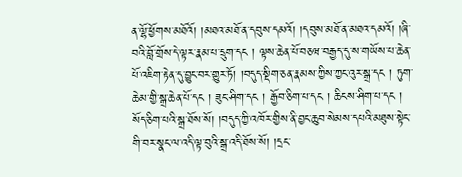ན་ལྷོ་ཕྱོགས་མཐོའོ། །མཐའ་མཐོ་ན་དབུས་དམའོ། །དབུས་མཐོ་ན་མཐའ་དམའོ། །ཞི་བའི་བློ་གྲོས་དེ་ལྟར་རྣམ་པ་དྲུག་དང ། ལྟས་ཆེན་པོ་བཅཝ་བརྒྱད་དུ་ས་གཡོས་པ་ཆེན་པོ་འཇིག་རྟེན་དུ་བྱུང་བར་གྱུར་ཏོ། །བདུད་སྡིག་ཅན་རྣམས་ཀྱིས་ཀྱང་འུར་སྒྲ་དང ། ཏུག་ཆེམ་གྱི་སྒྲ་ཆེན་པོ་དང ། ཟུང་ཤིག་དང ། རྒྱོབ་ཅིག་པ་དང ། ཆིངས་ཤིག་པ་དང ། སོད་ཅིག་པའི་སྒྲ་ཐོས་སོ། །བདུད་ཀྱི་འཁོར་གྱིས་ནི་བྱང་ཆུབ་སེམས་དཔའི་མཐུས་སྟེང་གི་བར་སྣང་ལ་འདི་ལྟ་བུའི་སྒྲ་འདི་ཐོས་སོ། །དྲང་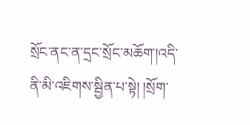སྲོང་ནང་ན་དྲང་སྲོང་མཆོག་།འདི་ནི་མི་འཇིགས་སྦྱིན་པ་སྟེ། །སྲོག་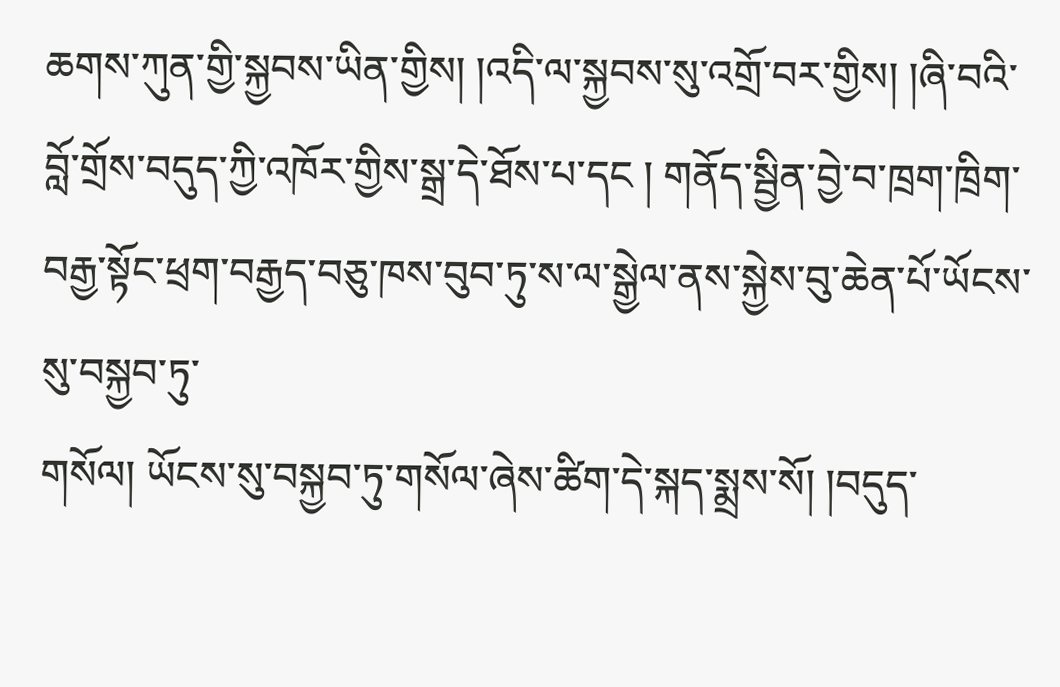ཆགས་ཀུན་གྱི་སྐྱབས་ཡིན་གྱིས། །འདི་ལ་སྐྱབས་སུ་འགྲོ་བར་གྱིས། །ཞི་བའི་བློ་གྲོས་བདུད་ཀྱི་འཁོར་གྱིས་སྒྲ་དེ་ཐོས་པ་དང ། གནོད་སྦྱིན་བྱེ་བ་ཁྲག་ཁྲིག་བརྒྱ་སྟོང་ཕྲག་བརྒྱད་བཅུ་ཁས་བུབ་ཏུ་ས་ལ་སྒྱེལ་ནས་སྐྱེས་བུ་ཆེན་པོ་ཡོངས་སུ་བསྐྱབ་ཏུ་
གསོལ། ཡོངས་སུ་བསྐྱབ་ཏུ་གསོལ་ཞེས་ཚིག་དེ་སྐད་སྨྲས་སོ། །བདུད་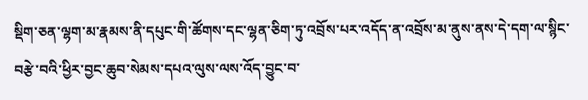སྡིག་ཅན་ལྷག་མ་རྣམས་ནི་དཔུང་གི་ཚོགས་དང་ལྷན་ཅིག་ཏུ་འབྲོས་པར་འདོད་ན་འབྲོས་མ་ནུས་ནས་དེ་དག་ལ་སྙིང་བརྩེ་བའི་ཕྱིར་བྱང་ཆུབ་སེམས་དཔའ་ལུས་ལས་འོད་བྱུང་བ་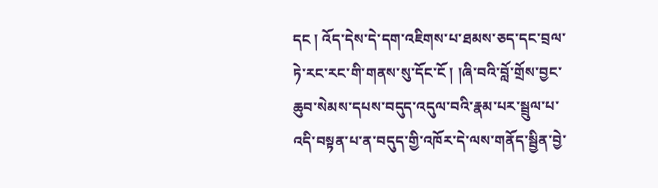དང ། འོད་དེས་དེ་དག་འཇིགས་པ་ཐམས་ཅད་དང་བྲལ་ཏེ་རང་རང་གི་གནས་སུ་དོང་ངོ ། །ཞི་བའི་བློ་གྲོས་བྱང་ཆུབ་སེམས་དཔས་བདུད་འདུལ་བའི་རྣམ་པར་སྦྲུལ་པ་འདི་བསྟན་པ་ན་བདུད་གྱི་འཁོར་དེ་ལས་གནོད་སྦྱིན་བྱེ་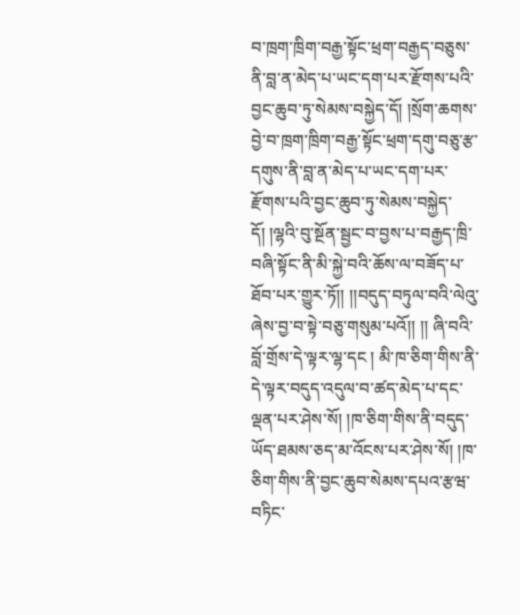བ་ཁྲག་ཁྲིག་བརྒྱ་སྟོང་ཕྲག་བརྒྱད་བཅུས་ནི་བླ་ན་མེད་པ་ཡང་དག་པར་རྫོགས་པའི་བྱང་ཆུབ་ཏུ་སེམས་བསྐྱེད་དོ། །སྲོག་ཆགས་བྱེ་བ་ཁྲག་ཁྲིག་བརྒྱ་སྟོང་ཕྲག་དགུ་བཅུ་རྩ་དགུས་ནི་བླ་ན་མེད་པ་ཡང་དག་པར་རྫོགས་པའི་བྱང་ཆུབ་ཏུ་སེམས་བསྐྱེད་དོ། །ལྷའི་བུ་སྔོན་སྦྱང་བ་བྱས་པ་བརྒྱད་ཁྲི་བཞི་སྟོང་ནི་མི་སྐྱེ་བའི་ཆོས་ལ་བཟོད་པ་ཐོབ་པར་གྱུར་ཏོ།། །།བདུད་བཏུལ་བའི་ལེའུ་ཞེས་བྱ་བ་སྟེ་བཅུ་གསུམ་པའོ།། །། ཞི་བའི་བློ་གྲོས་དེ་ལྟར་ལྷ་དང ། མི་ཁ་ཅིག་གིས་ནི་དེ་ལྟར་བདུད་འདུལ་བ་ཚད་མེད་པ་དང་ལྡན་པར་ཤེས་སོ། །ཁ་ཅིག་གིས་ནི་བདུད་ཡོད་ཐམས་ཅད་མ་འོངས་པར་ཤེས་སོ། །ཁ་ཅིག་གིས་ནི་བྱང་ཆུབ་སེམས་དཔའ་རྩཝ་བཏིང་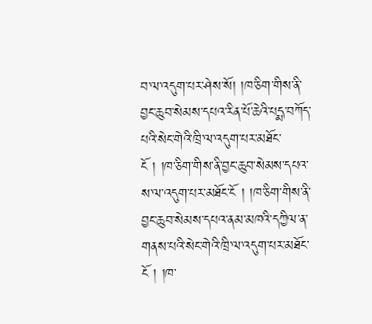བ་ལ་འདུག་པར་ཤེས་སོ། །ཁ་ཅིག་གིས་ནི་བྱང་ཆུབ་སེམས་དཔའ་རིན་པོ་ཆེའི་པདྨ་བཀོད་པའི་སེང་གེའི་ཁྲི་ལ་འདུག་པར་མཐོང་ངོ ། །ཁ་ཅིག་གིས་ནི་བྱང་ཆུབ་སེམས་དཔའ་ས་ལ་འདུག་པར་མཐོང་ངོ ། །ཁ་ཅིག་གིས་ནི་བྱང་ཆུབ་སེམས་དཔའ་ནམ་མཁའི་དཀྱིལ་ན་གནས་པའི་སེང་གེའི་ཁྲི་ལ་འདུག་པར་མཐོང་ངོ ། །ཁ་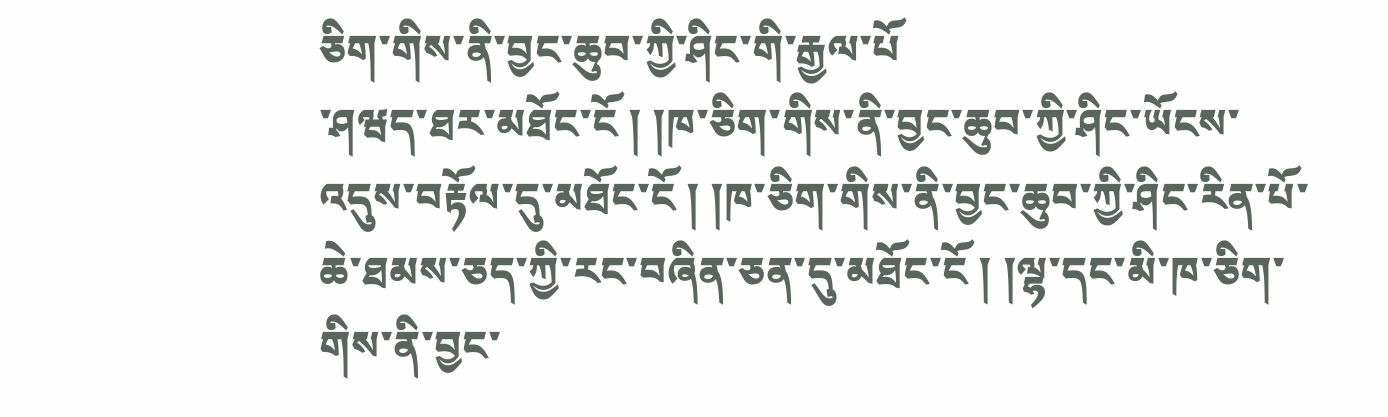ཅིག་གིས་ནི་བྱང་ཆུབ་ཀྱི་ཤིང་གི་རྒྱལ་པོ
་ཤཝད་ཐར་མཐོང་ངོ ། །ཁ་ཅིག་གིས་ནི་བྱང་ཆུབ་ཀྱི་ཤིང་ཡོངས་འདུས་བརྟོལ་དུ་མཐོང་ངོ ། །ཁ་ཅིག་གིས་ནི་བྱང་ཆུབ་ཀྱི་ཤིང་རིན་པོ་ཆེ་ཐམས་ཅད་ཀྱི་རང་བཞིན་ཅན་དུ་མཐོང་ངོ ། །ལྷ་དང་མི་ཁ་ཅིག་གིས་ནི་བྱང་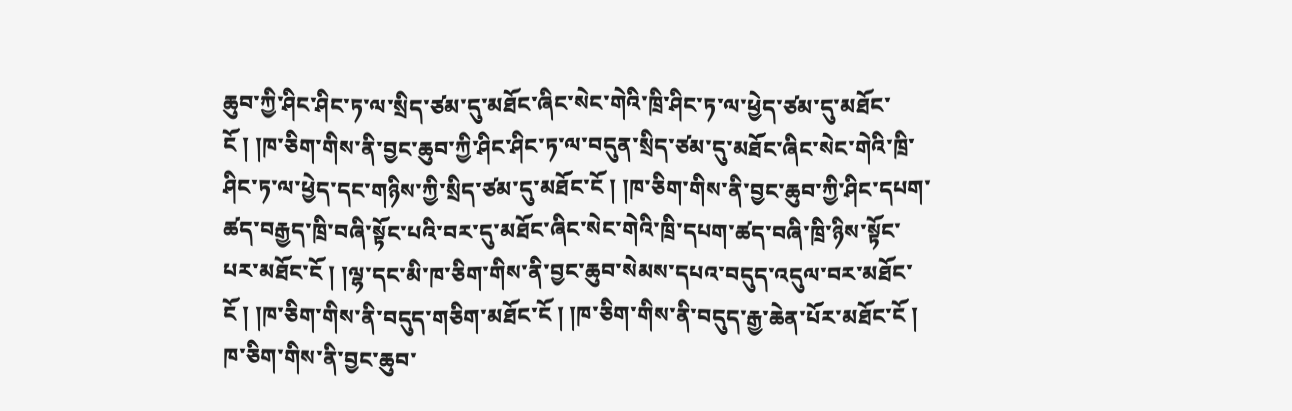ཆུབ་ཀྱི་ཤིང་ཤིང་ཏ་ལ་སྲིད་ཙམ་དུ་མཐོང་ཞིང་སེང་གེའི་ཁྲི་ཤིང་ཏ་ལ་ཕྱེད་ཙམ་དུ་མཐོང་ངོ ། །ཁ་ཅིག་གིས་ནི་བྱང་ཆུབ་ཀྱི་ཤིང་ཤིང་ཏ་ལ་བདུན་སྲིད་ཙམ་དུ་མཐོང་ཞིང་སེང་གེའི་ཁྲི་ཤིང་ཏ་ལ་ཕྱེད་དང་གཉིས་ཀྱི་སྲིད་ཙམ་དུ་མཐོང་ངོ ། །ཁ་ཅིག་གིས་ནི་བྱང་ཆུབ་ཀྱི་ཤིང་དཔག་ཚད་བརྒྱད་ཁྲི་བཞི་སྟོང་པའི་བར་དུ་མཐོང་ཞིང་སེང་གེའི་ཁྲི་དཔག་ཚད་བཞི་ཁྲི་ཉིས་སྟོང་པར་མཐོང་ངོ ། །ལྷ་དང་མི་ཁ་ཅིག་གིས་ནི་བྱང་ཆུབ་སེམས་དཔའ་བདུད་འདུལ་བར་མཐོང་ངོ ། །ཁ་ཅིག་གིས་ནི་བདུད་གཅིག་མཐོང་ངོ ། །ཁ་ཅིག་གིས་ནི་བདུད་རྒྱ་ཆེན་པོར་མཐོང་ངོ ། ཁ་ཅིག་གིས་ནི་བྱང་ཆུབ་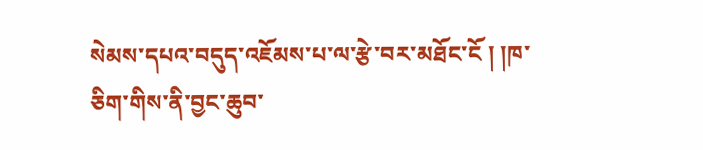སེམས་དཔའ་བདུད་འཇོམས་པ་ལ་རྩེ་བར་མཐོང་ངོ ། །ཁ་ཅིག་གིས་ནི་བྱང་ཆུབ་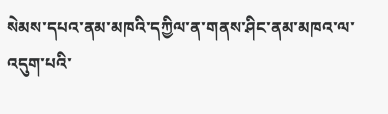སེམས་དཔའ་ནམ་མཁའི་དཀྱིལ་ན་གནས་ཤིང་ནམ་མཁའ་ལ་འདུག་པའི་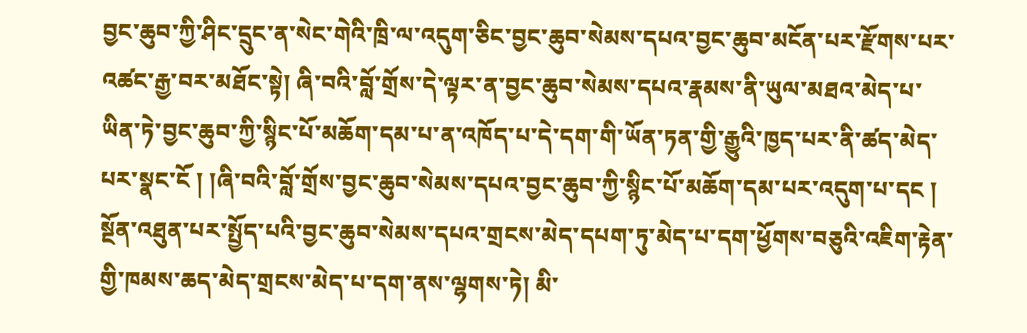བྱང་ཆུབ་ཀྱི་ཤིང་དྲུང་ན་སེང་གེའི་ཁྲི་ལ་འདུག་ཅིང་བྱང་ཆུབ་སེམས་དཔའ་བྱང་ཆུབ་མངོན་པར་རྫོགས་པར་འཚང་རྒྱ་བར་མཐོང་སྟེ། ཞི་བའི་བློ་གྲོས་དེ་ལྟར་ན་བྱང་ཆུབ་སེམས་དཔའ་རྣམས་ནི་ཡུལ་མཐའ་མེད་པ་ཡིན་ཏེ་བྱང་ཆུབ་ཀྱི་སྙིང་པོ་མཆོག་དམ་པ་ན་འཁོད་པ་དེ་དག་གི་ཡོན་ཏན་གྱི་རྒྱུའི་ཁྱད་པར་ནི་ཚད་མེད་པར་སྣང་ངོ ། །ཞི་བའི་བློ་གྲོས་བྱང་ཆུབ་སེམས་དཔའ་བྱང་ཆུབ་ཀྱི་སྙིང་པོ་མཆོག་དམ་པར་འདུག་པ་དང ། སྔོན་འཐུན་པར་སྤྱོད་པའི་བྱང་ཆུབ་སེམས་དཔའ་གྲངས་མེད་དཔག་ཏུ་མེད་པ་དག་ཕྱོགས་བཅུའི་འཇིག་རྟེན་གྱི་ཁམས་ཆད་མེད་གྲངས་མེད་པ་དག་ནས་ལྷགས་ཏེ། མི་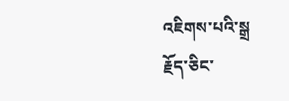འཇིགས་པའི་སྒྲ
རྗོད་ཅིང་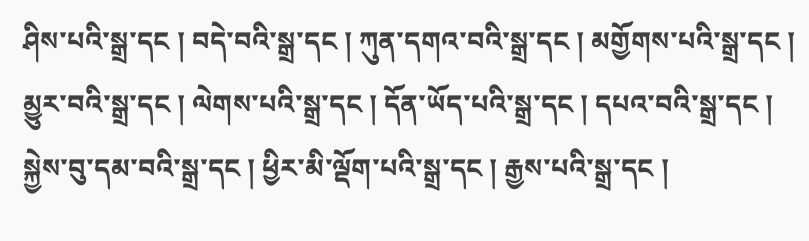ཤིས་པའི་སྒྲ་དང ། བདེ་བའི་སྒྲ་དང ། ཀུན་དགའ་བའི་སྒྲ་དང ། མགྱོགས་པའི་སྒྲ་དང ། མྱུར་བའི་སྒྲ་དང ། ལེགས་པའི་སྒྲ་དང ། དོན་ཡོད་པའི་སྒྲ་དང ། དཔའ་བའི་སྒྲ་དང ། སྐྱེས་བུ་དམ་བའི་སྒྲ་དང ། ཕྱིར་མི་ལྡོག་པའི་སྒྲ་དང ། རྒྱས་པའི་སྒྲ་དང །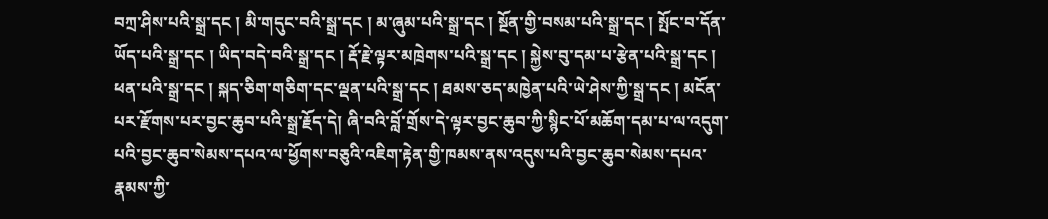བཀྲ་ཤིས་པའི་སྒྲ་དང ། མི་གདུང་བའི་སྒྲ་དང ། མ་ཞུམ་པའི་སྒྲ་དང ། སྔོན་གྱི་བསམ་པའི་སྒྲ་དང ། སྤོང་བ་དོན་ཡོད་པའི་སྒྲ་དང ། ཡིད་བདེ་བའི་སྒྲ་དང ། རྡོ་རྗེ་ལྟར་མཁྲེགས་པའི་སྒྲ་དང ། སྐྱེས་བུ་དམ་པ་རྩེན་པའི་སྒྲ་དང ། ཕན་པའི་སྒྲ་དང ། སྐད་ཅིག་གཅིག་དང་ལྡན་པའི་སྒྲ་དང ། ཐམས་ཅད་མཁྱེན་པའི་ཡེ་ཤེས་ཀྱི་སྒྲ་དང ། མངོན་པར་རྫོགས་པར་བྱང་ཆུབ་པའི་སྒྲ་རྗོད་དེ། ཞི་བའི་བློ་གྲོས་དེ་ལྟར་བྱང་ཆུབ་ཀྱི་སྙིང་པོ་མཆོག་དམ་པ་ལ་འདུག་པའི་བྱང་ཆུབ་སེམས་དཔའ་ལ་ཕྱོགས་བཅུའི་འཇིག་རྟེན་གྱི་ཁམས་ནས་འདུས་པའི་བྱང་ཆུབ་སེམས་དཔའ་རྣམས་ཀྱི་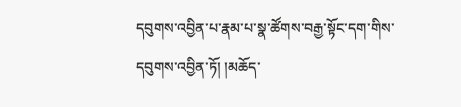དབུགས་འབྱིན་པ་རྣམ་པ་སྣ་ཚོགས་བརྒྱ་སྟོང་དག་གིས་དབུགས་འབྱིན་ཏོ། །མཆོད་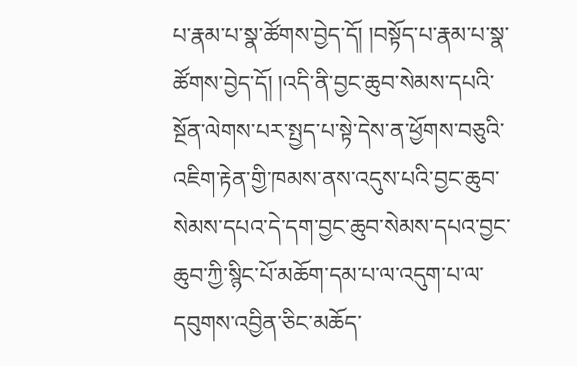པ་རྣམ་པ་སྣ་ཚོགས་བྱེད་དོ། །བསྟོད་པ་རྣམ་པ་སྣ་ཚོགས་བྱེད་དོ། །འདི་ནི་བྱང་ཆུབ་སེམས་དཔའི་སྔོན་ལེགས་པར་སྤྱད་པ་སྟེ་དེས་ན་ཕྱོགས་བཅུའི་འཇིག་རྟེན་གྱི་ཁམས་ནས་འདུས་པའི་བྱང་ཆུབ་སེམས་དཔའ་དེ་དག་བྱང་ཆུབ་སེམས་དཔའ་བྱང་ཆུབ་ཀྱི་སྙིང་པོ་མཆོག་དམ་པ་ལ་འདུག་པ་ལ་དབུགས་འབྱིན་ཅིང་མཆོད་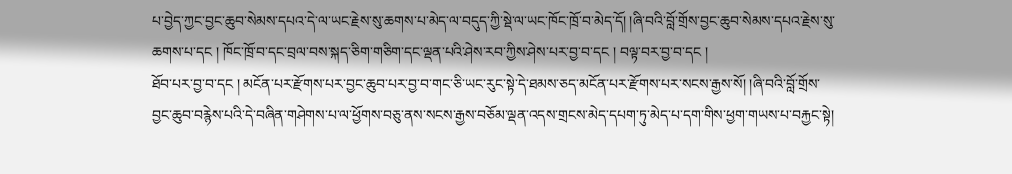པ་བྱེད་ཀྱང་བྱང་ཆུབ་སེམས་དཔའ་དེ་ལ་ཡང་རྗེས་སུ་ཆགས་པ་མེད་ལ་བདུད་ཀྱི་སྡེ་ལ་ཡང་ཁོང་ཁྲོ་བ་མེད་དོ། །ཞི་བའི་བློ་གྲོས་བྱང་ཆུབ་སེམས་དཔའ་རྗེས་སུ་ཆགས་པ་དང ། ཁོང་ཁྲོ་བ་དང་བྲལ་བས་སྐད་ཅིག་གཅིག་དང་ལྡན་པའི་ཤེས་རབ་ཀྱིས་ཤེས་པར་བྱ་བ་དང ། བལྟ་བར་བྱ་བ་དང །
ཐོབ་པར་བྱ་བ་དང ། མངོན་པར་རྫོགས་པར་བྱང་ཆུབ་པར་བྱ་བ་གང་ཅི་ཡང་རུང་སྟེ་དེ་ཐམས་ཅད་མངོན་པར་རྫོགས་པར་སངས་རྒྱས་སོ། །ཞི་བའི་བློ་གྲོས་བྱང་ཆུབ་བརྙེས་པའི་དེ་བཞིན་གཤེགས་པ་ལ་ཕྱོགས་བཅུ་ནས་སངས་རྒྱས་བཅོམ་ལྡན་འདས་གྲངས་མེད་དཔག་ཏུ་མེད་པ་དག་གིས་ཕྱག་གཡས་པ་བརྐྱང་སྟེ།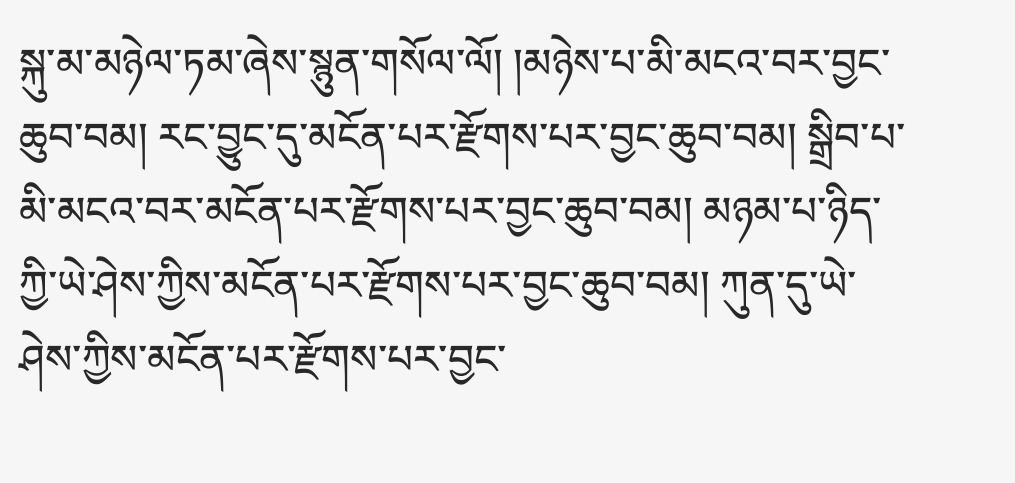སྐུ་མ་མཉེལ་ཏམ་ཞེས་སྙུན་གསོལ་ལོ། །མཉེས་པ་མི་མངའ་བར་བྱང་ཆུབ་བམ། རང་བྱུང་དུ་མངོན་པར་རྫོགས་པར་བྱང་ཆུབ་བམ། སྒྲིབ་པ་མི་མངའ་བར་མངོན་པར་རྫོགས་པར་བྱང་ཆུབ་བམ། མཉམ་པ་ཉིད་ཀྱི་ཡེ་ཤེས་ཀྱིས་མངོན་པར་རྫོགས་པར་བྱང་ཆུབ་བམ། ཀུན་དུ་ཡེ་ཤེས་ཀྱིས་མངོན་པར་རྫོགས་པར་བྱང་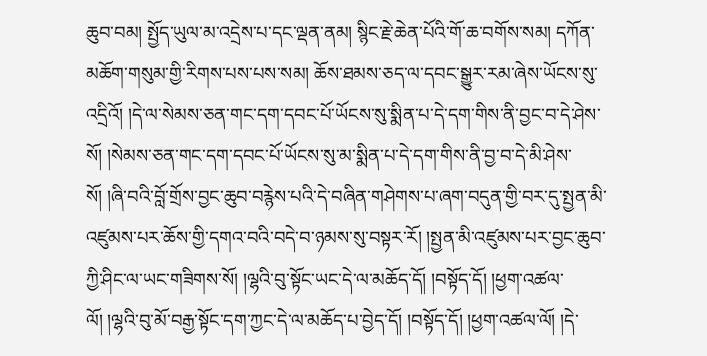ཆུབ་བམ། སྤྱོད་ཡུལ་མ་འདྲེས་པ་དང་ལྡན་ནམ། སྙིང་རྗེ་ཆེན་པོའི་གོ་ཆ་བགོས་སམ། དཀོན་མཆོག་གསུམ་གྱི་རིགས་པས་པས་སམ། ཆོས་ཐམས་ཅད་ལ་དབང་སྒྱུར་རམ་ཞེས་ཡོངས་སུ་འདྲིའོ། །དེ་ལ་སེམས་ཅན་གང་དག་དབང་པོ་ཡོངས་སུ་སྨིན་པ་དེ་དག་གིས་ནི་བྱང་བ་དེ་ཤེས་སོ། །སེམས་ཅན་གང་དག་དབང་པོ་ཡོངས་སུ་མ་སྨིན་པ་དེ་དག་གིས་ནི་བྱ་བ་དེ་མི་ཤེས་སོ། །ཞི་བའི་བློ་གྲོས་བྱང་ཆུབ་བརྙེས་པའི་དེ་བཞིན་གཤེགས་པ་ཞག་བདུན་གྱི་བར་དུ་སྤྱན་མི་འཛུམས་པར་ཆོས་གྱི་དགའ་བའི་བདེ་བ་ཉམས་སུ་བསྟར་རོ། །སྤྱན་མི་འཛུམས་པར་བྱང་ཆུབ་ཀྱི་ཤིང་ལ་ཡང་གཟིགས་སོ། །ལྷའི་བུ་སྟོང་ཡང་དེ་ལ་མཆོད་དོ། །བསྟོད་དོ། །ཕྱག་འཚལ་ལོ། །ལྷའི་བུ་མོ་བརྒྱ་སྟོང་དག་ཀྱང་དེ་ལ་མཆོད་པ་བྱེད་དོ། །བསྟོད་དོ། །ཕྱག་འཚལ་ལོ། །དེ་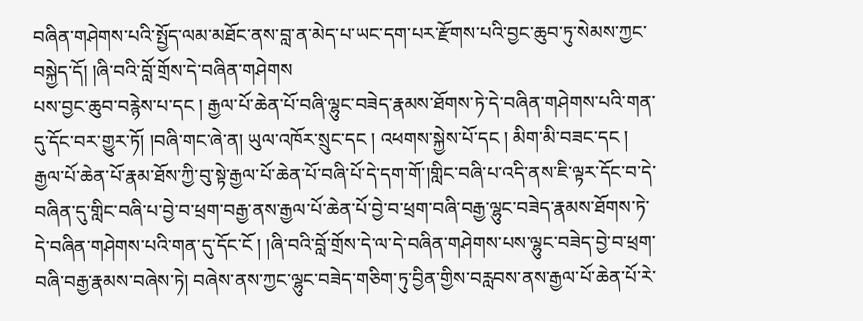བཞིན་གཤེགས་པའི་སྤྱོད་ལམ་མཐོང་ནས་བླ་ན་མེད་པ་ཡང་དག་པར་རྫོགས་པའི་བྱང་ཆུབ་ཏུ་སེམས་ཀྱང་བསྐྱེད་དོ། །ཞི་བའི་བློ་གྲོས་དེ་བཞིན་གཤེགས
པས་བྱང་ཆུབ་བརྙེས་པ་དང ། རྒྱལ་པོ་ཆེན་པོ་བཞི་ལྷུང་བཟེད་རྣམས་ཐོགས་ཏེ་དེ་བཞིན་གཤེགས་པའི་གན་དུ་དོང་བར་གྱུར་ཏོ། །བཞི་གང་ཞེ་ན། ཡུལ་འཁོར་སྲུང་དང ། འཕགས་སྐྱེས་པོ་དང ། མིག་མི་བཟང་དང ། རྒྱལ་པོ་ཆེན་པོ་རྣམ་ཐོས་ཀྱི་བུ་སྟེ་རྒྱལ་པོ་ཆེན་པོ་བཞི་པོ་དེ་དག་གོ་།གླིང་བཞི་པ་འདི་ནས་ཇི་ལྟར་དོང་བ་དེ་བཞིན་དུ་གླིང་བཞི་པ་བྱེ་བ་ཕྲག་བརྒྱ་ནས་རྒྱལ་པོ་ཆེན་པོ་བྱེ་བ་ཕྲག་བཞི་བརྒྱ་ལྷུང་བཟེད་རྣམས་ཐོགས་ཏེ་དེ་བཞིན་གཤེགས་པའི་གན་དུ་དོང་ངོ ། །ཞི་བའི་བློ་གྲོས་དེ་ལ་དེ་བཞིན་གཤེགས་པས་ལྷུང་བཟེད་བྱེ་བ་ཕྲག་བཞི་བརྒྱ་རྣམས་བཞེས་ཏེ། བཞེས་ནས་ཀྱང་ལྷུང་བཟེད་གཅིག་ཏུ་བྱིན་གྱིས་བརླབས་ནས་རྒྱལ་པོ་ཆེན་པོ་རེ་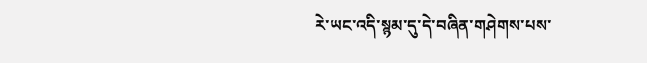རེ་ཡང་འདི་སྙམ་དུ་དེ་བཞིན་གཤེགས་པས་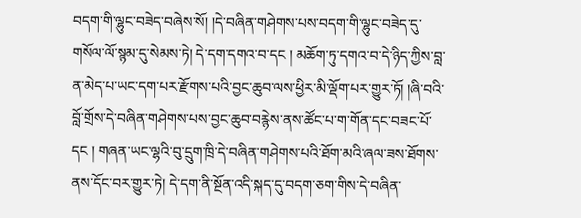བདག་གི་ལྷུང་བཟེད་བཞེས་སོ། །དེ་བཞིན་གཤེགས་པས་བདག་གི་ལྷུང་བཟེད་དུ་གསོལ་ལོ་སྙམ་དུ་སེམས་ཏེ། དེ་དག་དགའ་བ་དང ། མཆོག་ཏུ་དགའ་བ་དེ་ཉིད་ཀྱིས་བླ་ན་མེད་པ་ཡང་དག་པར་རྫོགས་པའི་བྱང་ཆུབ་ལས་ཕྱིར་མི་ལྡོག་པར་གྱུར་ཏོ། །ཞི་བའི་བློ་གྲོས་དེ་བཞིན་གཤེགས་པས་བྱང་ཆུབ་བརྙེས་ནས་ཚོང་པ་ག་གོན་དང་བཟང་པོ་དང ། གཞན་ཡང་ལྷའི་བུ་དྲུག་ཁྲི་དེ་བཞིན་གཤེགས་པའི་ཐོག་མའི་ཞལ་ཟས་ཐོགས་ནས་དོང་བར་གྱུར་ཏེ། དེ་དག་ནི་སྔོན་འདི་སྐད་དུ་བདག་ཅག་གིས་དེ་བཞིན་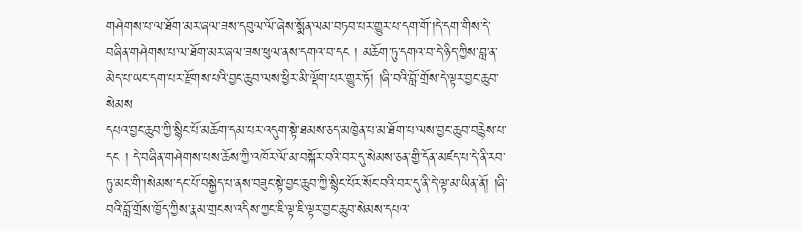གཤེགས་པ་ལ་ཐོག་མར་ཞལ་ཟས་དབུལ་ལོ་ཞེས་སྨོན་ལམ་བཏབ་པར་གྱུར་པ་དག་གོ་།དེ་དག་གིས་དེ་བཞིན་གཤེགས་པ་ལ་ཐོག་མར་ཞལ་ཟས་ཕུལ་ནས་དགའ་བ་དང ། མཆོག་ཏུ་དགའ་བ་དེ་ཉིད་ཀྱིས་བླ་ན་མེད་པ་ཡང་དག་པར་རྫོགས་པའི་བྱང་ཆུབ་ལས་ཕྱིར་མི་ལྡོག་པར་གྱུར་ཏོ། །ཞི་བའི་བློ་གྲོས་དེ་ལྟར་བྱང་ཆུབ་སེམས
དཔའ་བྱང་ཆུབ་ཀྱི་སྙིང་པོ་མཆོག་དམ་པར་འདུག་སྟེ་ཐམས་ཅད་མཁྱེན་པ་མ་ཐོག་པ་ལས་བྱང་ཆུབ་བརྙེས་པ་དང ། དེ་བཞིན་གཤེགས་པས་ཆོས་ཀྱི་འཁོར་ལོ་མ་བསྐོར་བའི་བར་དུ་སེམས་ཅན་གྱི་དོན་མཛད་པ་དེ་ནི་རབ་ཏུ་མང་གི་།སེམས་དང་པོ་བསྐྱེད་པ་ནས་བཟུང་སྟེ་བྱང་ཆུབ་ཀྱི་སྙིང་པོར་སོང་བའི་བར་དུ་ནི་དེ་ལྟ་མ་ཡིན་ནོ། །ཞི་བའི་བློ་གྲོས་ཁྱོད་ཀྱིས་རྣམ་གྲངས་འདིས་ཀྱང་ཇི་ལྟ་ཇི་ལྟར་བྱང་ཆུབ་སེམས་དཔའ་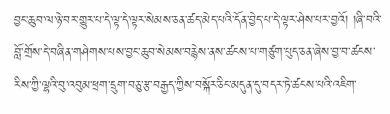བྱང་ཆུབ་ལ་ཉེ་བར་གྱུར་པ་དེ་ལྟ་དེ་ལྟར་སེམས་ཅན་ཚད་མེད་པའི་དོན་བྱེད་པ་དེ་ལྟར་ཤེས་པར་བྱའོ། །ཞི་བའི་བློ་གྲོས་དེ་བཞིན་གཤེགས་པས་བྱང་ཆུབ་སེམས་བརྙེས་ནས་ཚངས་པ་གཙུག་པུད་ཅན་ཞེས་བྱ་བ་ཚངས་རིས་ཀྱི་ལྷའི་བུ་འབུམ་ཕྲག་དྲུག་བཅུ་རྩ་བརྒྱད་ཀྱིས་བསྐོར་ཅིང་མདུན་དུ་བདར་ཏེ་ཚངས་པའི་འཇིག་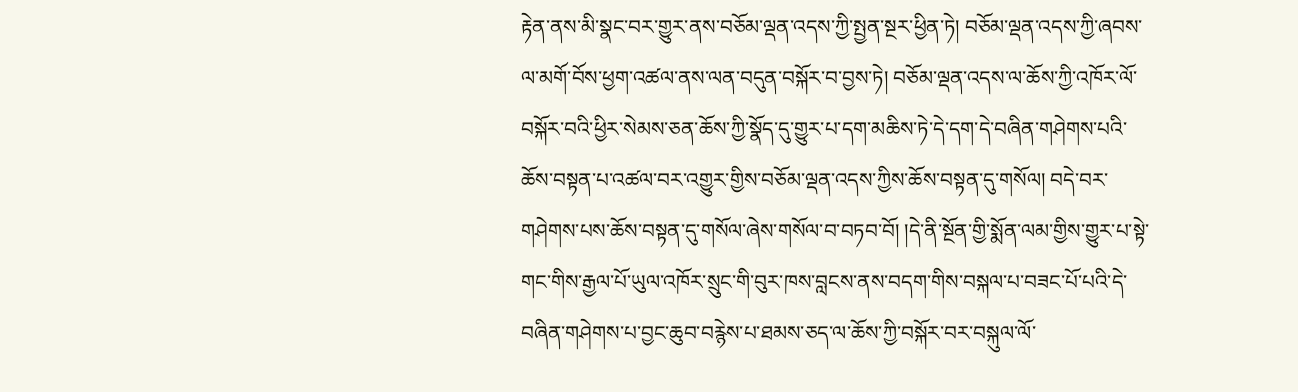རྟེན་ནས་མི་སྣང་བར་གྱུར་ནས་བཅོམ་ལྡན་འདས་ཀྱི་སྤྱན་སྔར་ཕྱིན་ཏེ། བཅོམ་ལྡན་འདས་ཀྱི་ཞབས་ལ་མགོ་བོས་ཕྱག་འཚལ་ནས་ལན་བདུན་བསྐོར་བ་བྱས་ཏེ། བཅོམ་ལྡན་འདས་ལ་ཆོས་ཀྱི་འཁོར་ལོ་བསྐོར་བའི་ཕྱིར་སེམས་ཅན་ཆོས་ཀྱི་སྣོད་དུ་གྱུར་པ་དག་མཆིས་ཏེ་དེ་དག་དེ་བཞིན་གཤེགས་པའི་ཆོས་བསྟན་པ་འཚལ་བར་འགྱུར་གྱིས་བཅོམ་ལྡན་འདས་ཀྱིས་ཆོས་བསྟན་དུ་གསོལ། བདེ་བར་གཤེགས་པས་ཆོས་བསྟན་དུ་གསོལ་ཞེས་གསོལ་བ་བཏབ་བོ། །དེ་ནི་སྔོན་གྱི་སྨོན་ལམ་གྱིས་གྱུར་པ་སྟེ་གང་གིས་རྒྱལ་པོ་ཡུལ་འཁོར་སྲུང་གི་བུར་ཁས་བླངས་ནས་བདག་གིས་བསྐལ་པ་བཟང་པོ་པའི་དེ་བཞིན་གཤེགས་པ་བྱང་ཆུབ་བརྙེས་པ་ཐམས་ཅད་ལ་ཆོས་ཀྱི་བསྐོར་བར་བསྐུལ་ལོ་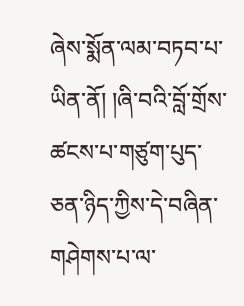ཞེས་སྨོན་ལམ་བཏབ་པ་ཡིན་ནོ། །ཞི་བའི་བློ་གྲོས་ཚངས་པ་གཙུག་པུད་ཅན་ཉིད་ཀྱིས་དེ་བཞིན་གཤེགས་པ་ལ་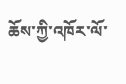ཆོས་ཀྱི་འཁོར་ལོ་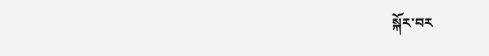སྐོར་བར